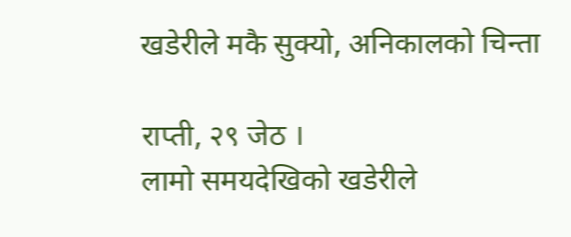खडेरीले मकै सुक्यो, अनिकालको चिन्ता

राप्ती, २९ जेठ ।
लामो समयदेखिको खडेरीले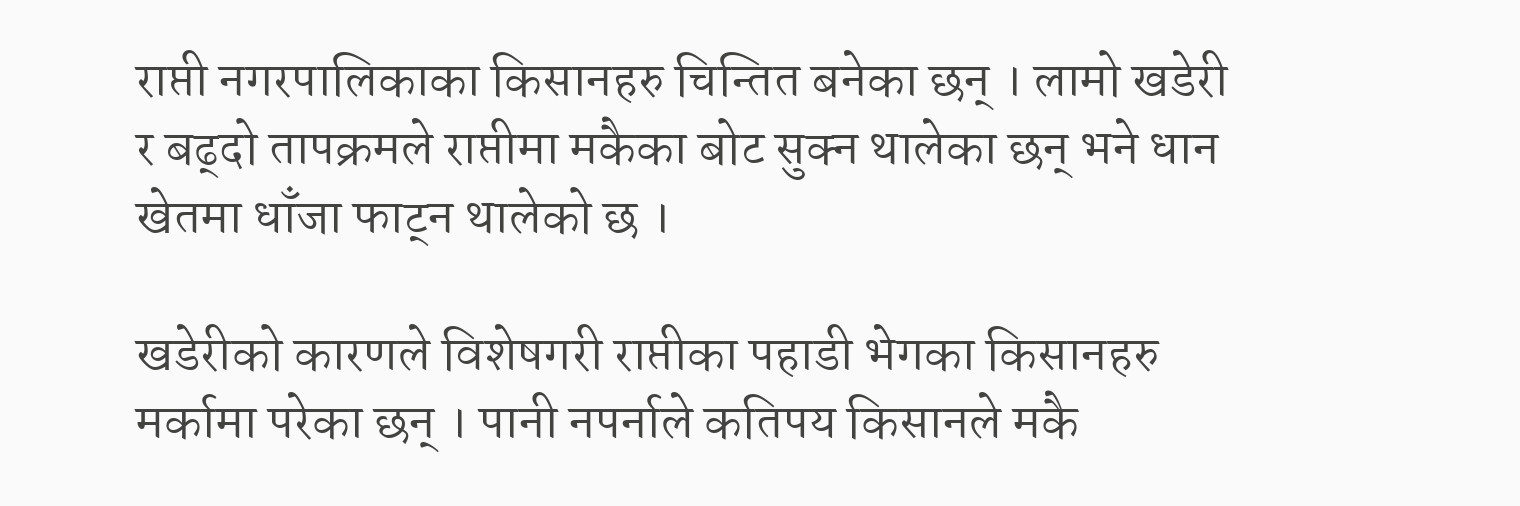राप्ती नगरपालिकाका किसानहरु चिन्तित बनेका छन् । लामो खडेरी र बढ्दो तापक्रमले राप्तीमा मकैका बोट सुक्न थालेका छन् भने धान खेतमा धाँजा फाट्न थालेको छ ।

खडेरीको कारणले विशेषगरी राप्तीका पहाडी भेगका किसानहरु मर्कामा परेका छन् । पानी नपर्नाले कतिपय किसानले मकै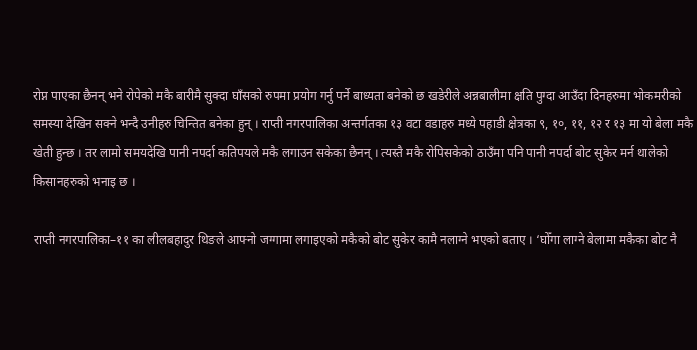रोप्न पाएका छैनन् भने रोपेको मकै बारीमै सुक्दा घाँसको रुपमा प्रयोग गर्नु पर्ने बाध्यता बनेको छ खडेरीले अन्नबालीमा क्षति पुग्दा आउँदा दिनहरुमा भोकमरीको समस्या देखिन सक्ने भन्दै उनीहरु चिन्तित बनेका हुन् । राप्ती नगरपालिका अन्तर्गतका १३ वटा वडाहरु मध्ये पहाडी क्षेत्रका ९, १०, ११, १२ र १३ मा यो बेला मकै खेती हुन्छ । तर लामो समयदेखि पानी नपर्दा कतिपयले मकै लगाउन सकेका छैनन् । त्यस्तै मकै रोपिसकेको ठाउँमा पनि पानी नपर्दा बोट सुकेर मर्न थालेको किसानहरुको भनाइ छ ।

राप्ती नगरपालिका–११ का लीलबहादुर थिङले आफ्नो जग्गामा लगाइएको मकैको बोट सुकेर कामै नलाग्ने भएको बताए । ‘घोँगा लाग्ने बेलामा मकैका बोट नै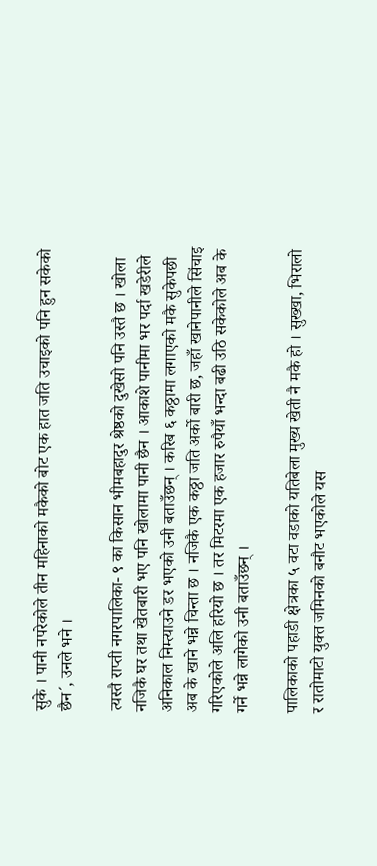सुके । पानी नपरेकोले तीन महिनाको मकैको बोट एक हात जति उचाइको पनि हुन सकेको छैन´, उनले भने ।

त्यस्तै राप्ती नगरपालिका- ९ का किसान भीमबहादुर श्रेष्ठको दुखेसो पनि उस्तै छ । खोला नजिकै घर तथा खेतबारी भए पनि खोलामा पानी छैन । आकाशे पानीमा भर पर्दा खडेरीले अनिकाल निम्त्याउने डर भएको उनी बताउँछन् । करिब ६ कठ्ठामा लगाएको मकै सुकेपछी अब के खाने भन्ने चिन्ता छ । नजिकै एक कठ्ठा जति अर्को बारी छ, जहाँ खानेपानीले सिंचाइ गरिएकोले अलि हरियो छ । तर मिटरमा एक हजार रुपैयाँ भन्दा बढी उठि सकेकोले अब के गर्ने भन्ने लागेको उनी बताउँछन् ।

पालिकाको पहाडी क्षेत्रका ५ वटा वडाको यतिबेला मुख्य खेती नै मकै हो । सुख्खा, भिरालो र रातोमाटो युक्त जमिनको बनौट भएकोले यस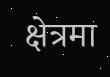क्षेत्रमा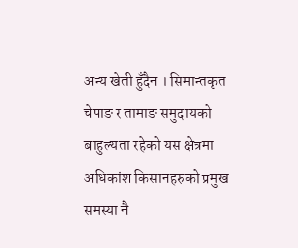अन्य खेती हुँदैन । सिमान्तकृत चेपाङ र तामाङ समुदायको बाहुल्यता रहेको यस क्षेत्रमा अधिकांश किसानहरुको प्रमुख समस्या नै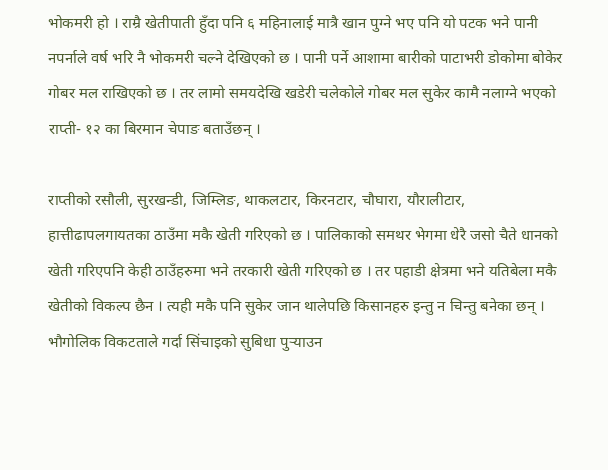भोकमरी हो । राम्रै खेतीपाती हुँदा पनि ६ महिनालाई मात्रै खान पुग्ने भए पनि यो पटक भने पानी नपर्नाले वर्ष भरि नै भोकमरी चल्ने देखिएको छ । पानी पर्ने आशामा बारीको पाटाभरी डोकोमा बोकेर गोबर मल राखिएको छ । तर लामो समयदेखि खडेरी चलेकोले गोबर मल सुकेर कामै नलाग्ने भएको राप्ती- १२ का बिरमान चेपाङ बताउँछन् ।

राप्तीको रसौली, सुरखन्डी, जिम्लिङ, थाकलटार, किरनटार, चौघारा, यौरालीटार, हात्तीढापलगायतका ठाउँमा मकै खेती गरिएको छ । पालिकाको समथर भेगमा धेरै जसो चैते धानको खेती गरिएपनि केही ठाउँहरुमा भने तरकारी खेती गरिएको छ । तर पहाडी क्षेत्रमा भने यतिबेला मकै खेतीको विकल्प छैन । त्यही मकै पनि सुकेर जान थालेपछि किसानहरु इन्तु न चिन्तु बनेका छन् । भौगोलिक विकटताले गर्दा सिंचाइको सुबिधा पुर्‍याउन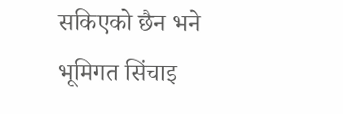सकिएको छैन भने भूमिगत सिंचाइ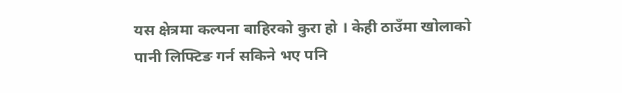यस क्षेत्रमा कल्पना बाहिरको कुरा हो । केही ठाउँमा खोलाको पानी लिफ्टिङ गर्न सकिने भए पनि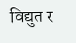विद्युत र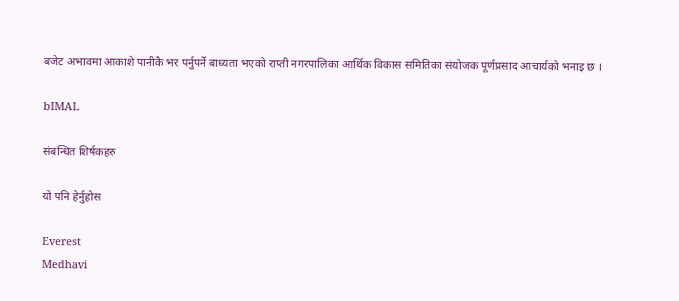बजेट अभावमा आकाशे पानीकै भर पर्नुपर्ने बाध्यता भएको राप्ती नगरपालिका आर्थिक विकास समितिका संयोजक पूर्णप्रसाद आचार्यको भनाइ छ ।

bIMAL

संबन्धित शिर्षकहरु

यो पनि हेर्नुहोस

Everest
Medhavi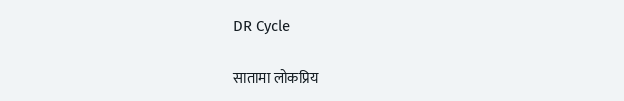DR Cycle

सातामा लोकप्रिय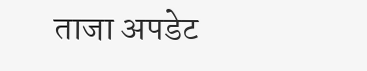ताजा अपडेट